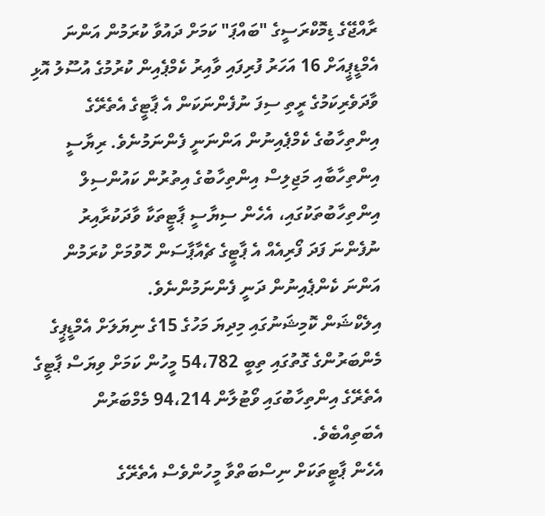ރާއްޖޭގެ ޑިމޮކްރަސީގެ "ބައްޕަ" ކަމަށް ދައުވާ ކުރަމުން އަންނަ އެމްޑީޕީއަށް 16 އަހަރު ފުރިފައި ވާއިރު ކެމްޕެއިން ކުރުމުގެ އުސޫލު އޮޅި ވާދަވެރިކަމުގެ ރީތި ސިފަ ނުފެންނަކަން އެ ޕާޓީގެ އެތެރޭގެ އިންތިހާބުގެ ކެމްޕެއިނުން އަންނަނީ ފެންނަމުނެވެ. ރިޔާސީ އިންތިހާބާއި މަޖިލިސް އިންތިހާބުގެ އިތުރުން ކައުންސިލް އިންތިހާބުތަކުގައި، އެހެން ސިޔާސީ ޕާޓީތަކާ ވާދަކުރާއިރު ނުފެންނަ ފަދަ ފޯރިއެއް އެ ޕާޓީގެ ޗެއާޕާސަން ހޮވުމަށް ކުރަމުން އަންނަ ކެންޕެއިނުން ދަނީ ފެންނަމުންނެވެ.
އިލެކްޝަން ކޮމިޝަނުގައި މިދިޔަ މަހުގެ 15ގެ ނިޔަލަށް އެމްޑީޕީގެ މެންބަރުންގެ ގޮތުގައި ތިބީ 54،782 މީހުން ކަމަށް ވިޔަސް ޕާޓީގެ އެތެރޭގެ އިންތިހާބުގައި ވޯޓުލާން 94،214 މެމްބަރުން އެބަތިއްބެވެ.
އެހެން ޕާޓީތަކަށް ނިސްބަތްވާ މީހުންވެސް އެތެރޭގެ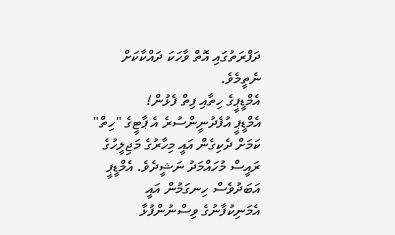ދަފްރަތުގައި އޮތް ވާހަކަ ދައްކާކަށް ނެތީމެވެ.
އެމްޑީޕީގެ ހިތާއި ފިތް ފެޅުން!
އެމްޑީޕީ އުފެދުނީންސުރެ އެ ޕާޓީގެ "ހިތް" ކަމަށް ދެކިގެން އައީ މިހާރުގެ މަޖިލީހުގެ ރައީސް މުހައްމަދު ނަޝީދެވެ. އެމްޑީޕީ އަބަދުވެސް ހިނގަމުން އައީ އެމަނިކުފާނުގެ ވިސްނުންފުޅާ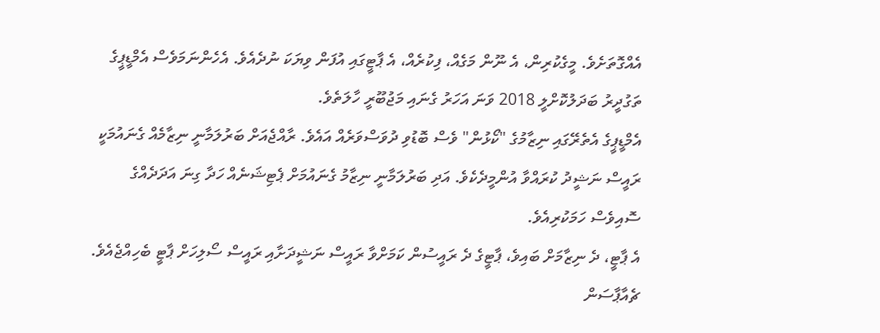އެއްގޮތަށެވެ. މީގެކުރިން، އެ ނޫން މަގެއް، ފިކުރެއް، އެ ޕާޓީގައި އުފަން ވިޔަކަ ނުދެއެވެ. އެހެންނަމަވެސް އެމްޑީޕީގެ ތަގުދީރު ބަދަލުކޮށްލީ 2018 ވަނަ އަހަރު ގެނައި މަޖުބޫރީ ހާލަތެވެ.
އެމްޑީޕީގެ އެތެރޭގައި ނިޒާމުގެ "ކޯޅުން" ވެސް ބޮޑުވި ދުވަސްވަރެއް އައެވެ. ރާއްޖެއަށް ބަރުލަމާނީ ނިޒާމެއް ގެނައުމަކީ ރައީސް ނަޝީދު ކުރައްވާ އުންމީދެކެވެ. އަދި ބަރުލަމާނީ ނިޒާމު ގެނައުމަށް ޕެޓިޝަނެއް ހަދާ ގިނަ އަދަދެއްގެ ސޮއިވެސް ހަމަކުރިއެވެ.
އެ ޕާޓީ، ދެ ނިޒާމަށް ބައިވެ، ޕާޓީގެ ދެ ރައީސުން ކަމަށްވާ ރައީސް ނަޝީދަށާއި ރައީސް ސޯލިހަށް ޕާޓީ ބެހިއްޖެއެވެ. ޗެއާޕާސަން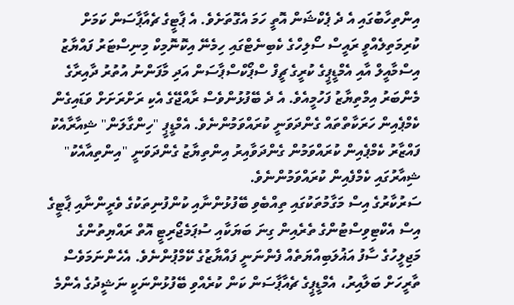އިންތިހާބުގައި އެ ދެ ޕެކްޝަން އޮތީ ހަމަ އެގޮތަށެވެ. އެ ޕާޓީގެ ޗެއާޕާސަން ކަމަށް ކުރިމަތިލެއްވީ ރައީސް ސޯލިހްގެ ކެބިނެޓްގައި ހިމެނޭ އިކޮނޮމިކް މިނިސްޓަރު ފައްޔާޒު އިސްމާއީލް އާއި އެމްޑީޕީގެ ކުރީގެ ޗީފް ސްޕޯކްސްޕާސަން އަދި މާފަންނު އުތުރު ދާއިރާގެ މެންބަރު އިމްތިޔާޒު ފަހުމީއެވެ. އެ ދެ ބޭފުޅުންވެސް ރާއްޖޭގެ އެކި ރަށްރަށަށް ވަޑައިގެން ކެމްޕެއިން ހަރަކާތްތައް ގެންދަވަނީ ކުރައްވަމުންނެވެ. އެމްޑީޕީ "ހިންގާލަން" ޝިއާރާއެކު ފައްޒާރު ކެމްޕެއިން ކުރައްވަމުން ގެންދަވާއިރު އިންތިޔާޒު ގެންދަވަނީ "އިންތިއާއެކު" ޝިއާރުގައި ކެމްފެއިން ކުރައްވަމުންނެވެ.
ސަރުކާރުގެ އިސް މަގާމުތަކުގައި ތިއްބެވި ބޭފުޅުންނާއި ކުންފުނިތަކުގެ ވެރީންނާއި ޕާޓީގެ އިސް އެކްޓިވިސްޓުންގެ ތެރެއިން ގިނަ ބަޔަކާއި ސުޕަމެޖޯރިޓީ އޮތް ރައްޔިތުންގެ މަޖިލީހުގެ ސާފު އަޣުލަބިއްޔަތެއް ފެންނަނީ ފައްޔާޒުގެ ކޭމްޕުންނެވެ. އެހެންނަމަވެސް ތާރީހަށް ބަލާއިރު، އެމްޑީޕީގެ ޗެއާޕާސަން ކަން ކުރެއްވި ބޭފުޅުންނަކީ ނަޝީދުގެ އެންމެ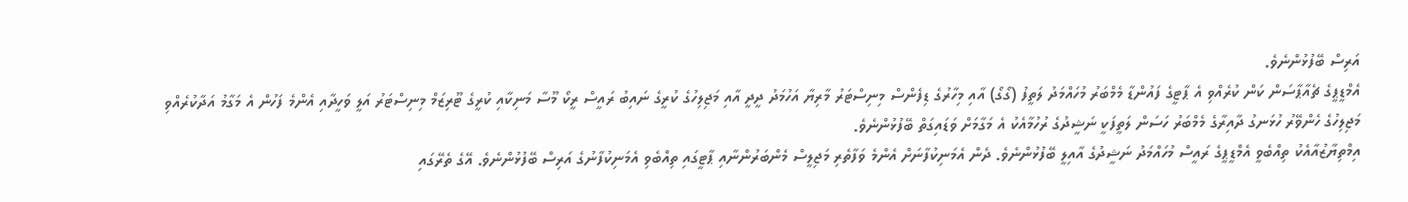އަރިސް ބޭފުޅުންނެވެ.
އެމްޑީޕީގެ ޗެއާޕާސަން ކަން ކުރެއްވި އެ ޕާޓީގެ ފައުންޑާ މެމްބަރު މުހައްމަދު ލަތީފު (ގޯގޯ) އާއި މިހާރުގެ ޑިފެންސް މިނިސްޓަރު މާރިޔާ އަހުމަދު ދީދީ އާއި މަޖިލިހުގެ ކުރީގެ ނައިބު ރައީސް ރީކޯ މޫސާ މަނިކާއި ކުރީގެ ޓޫރިޒަމް މިނިސްޓަރު އަލީ ވަހީދާއި އެންމެ ފަހުން އެ މަގާމު އަދާކުރެއްވި މަޖިލިހުގެ ހެންވޭރު ހުޅަނގު ދާއިރާގެ މެމްބަރު ހަސަން ލަތީފަކީ ނަޝީދުގެ ރުހުމާއެކު އެ މަގާމަށް ވަޑައިގަތް ބޭފުޅުންނެވެ.
އިމްތިޔާޒުއާއެކު ތިއްބެވީ އެމްޑީޕީގެ ރައީސް މުހައްމަދު ނަޝީދުގެ އާއިލީ ބޭފުޅުންނެވެ. ދެން އެމަނިކުފާނަށް އެންމެ ވަފާތެރި މަޖިލީސް މެންބަރުންނާއި ޕާޓީގައި ތިއްބެވި އެމަނިކުފާނުގެ އަރިސް ބޭފުޅުންނެވެ. އޭގެ ތެރޭގައި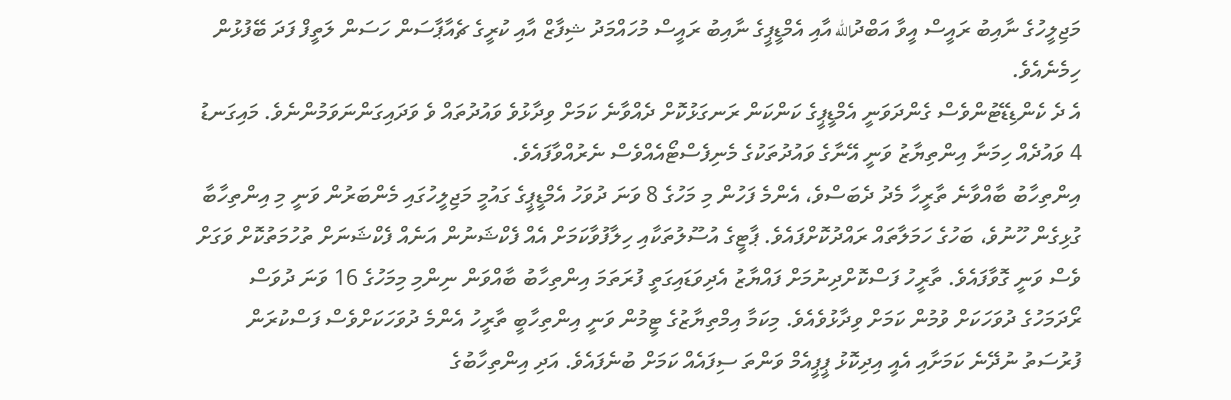މަޖިލީހުގެ ނާއިބު ރައީސް އީވާ އަބްދުالله އާއި އެމްޑީޕީގެ ނާއިބު ރައީސް މުހައްމަދު ޝިފާޒް އާއި ކުރީގެ ޗެއާޕާސަން ހަސަން ލަތީފް ފަދަ ބޭފުޅުން ހިމެނެއެވެ.
އެ ދެ ކެންޑިޑޭޓުންވެސް ގެންދަވަނީ އެމްޑީޕީގެ ކަންކަން ރަނގަޅުކޮށް ދެއްވާނެ ކަމަށް ވިދާޅުވެ ވައުދުތައް ވެ ވަދައިގަންނަވަމުންނެވެ. މައިގަނޑު 4 ވައުދެއް ހިމަނާ އިންތިޔާޒު ވަނީ އޭނާގެ ވައުދުތަކުގެ މެނިފެސްޓޯއެއްވެސް ނެރުއްވާފައެވެ.
އިންތިހާބު ބާއްވާނެ ތާރީހާ މެދު ދެބަސްވެ، އެންމެ ފަހުން މި މަހުގެ 8 ވަނަ ދުވަހު އެމްޑީޕީގެ ގައުމީ މަޖިލީހުގައި މެންބަރުން ވަނީ މި އިންތިހާބާ ގުޅިގެން ހޫނުވެ، ބަހުގެ ހަމަލާތައް ރައްދުކޮށްފައެވެ. ޕާޓީގެ އުސޫލުތަކާއި ހިލާފުވާކަމަށް އެއް ފެކްޝަނުން އަނެއް ފެކްޝަނަށް ތުހުމަތުކޮށް ވަގަށް ވެސް ވަނީ ގޮވާފައެވެ. ތާރީހު ފަސްކޮށްދިނުމަށް ފައްޔާޒު އެދިވަޑައިގަތީ ފުރަތަމަ އިންތިހާބު ބާއްވަން ނިންމި މިމަހުގެ 16 ވަނަ ދުވަސް ރޯދަމަހުގެ ދުވަހަކަށް ވުމުން ކަމަށް ވިދާޅުވެއެވެ. މިކަމާ އިމްތިޔާޒުގެ ޓީމުން ވަނީ އިންތިހާބީ ތާރީހު އެންމެ ދުވަހަކަށްވެސް ފަސްކުރަން ފުރުސަތު ނުދޭނެ ކަމަށާއި އެއީ އިދިކޮޅު ޕީޕީއެމް ވަންތަ ސިފައެއް ކަމަށް ބުނެފައެވެ. އަދި އިންތިހާބުގެ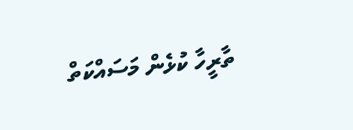ތާރީހާ ކުޅެން މަސައްކަތް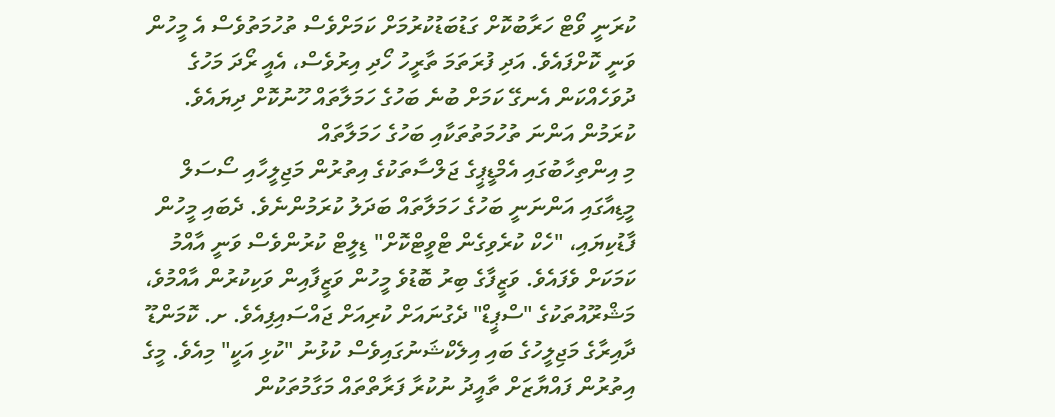ކުރަނީ ވޯޓް ހަރާބުކޮށް ގަޑުބަޑުކުރުމަށް ކަމަށްވެސް ތުހުމަތުވެސް އެ މީހުން ވަނީ ކޮށްފައެވެ. އަދި ފުރަތަމަ ތާރީހު ހޯދި އިރުވެސް، އެއީ ރޯދަ މަހުގެ ދުވަހެއްކަން އެނގޭ ކަމަށް ބުނެ ބަހުގެ ހަމަލާތައް ހޫނުކޮށް ދިޔައެވެ.
ކުރަމުން އަންނަ ތުހުމަތުތަކާއި ބަހުގެ ހަމަލާތައް
މި އިންތިހާބުގައި އެމްޑީޕީގެ ޖަލްސާތަކުގެ އިތުރުން މަޖިލީހާއި ސޯސަލް މީޑިއާގައި އަންނަނީ ބަހުގެ ހަމަލާތައް ބަދަލު ކުރަމުންނެވެ. ދެބައި މީހުން ފާޑުކިޔައި، "ހެކް ކުރެވިގެން ޓްވީޓްކޮށް" ޑިލީޓް ކުރުންވެސް ވަނީ އާއްމު ކަމަކަށް ވެފައެވެ. ވަޒީފާގެ ބިރު ބޮޑުވެ މީހުން ވަޒީފާއިން ވަކިކުރުން އާއްމުވެ، މަޝްރޫއުތަކުގެ "ސްޕީޑް" ދެގުނައަށް ކުރިއަށް ޖައްސައިފިއެވެ. ށ. ކޮމަންޑޫ ދާއިރާގެ މަޖިލީހުގެ ބައި އިލެކްޝަނުގައިވެސް ކުޅުނު "ކުޅި އަކީ" މިއެވެ. މީގެ އިތުރުން ފައްޔާޒަށް ތާއީދު ނުކުރާ ފަރާތްތައް މަގާމުތަކުން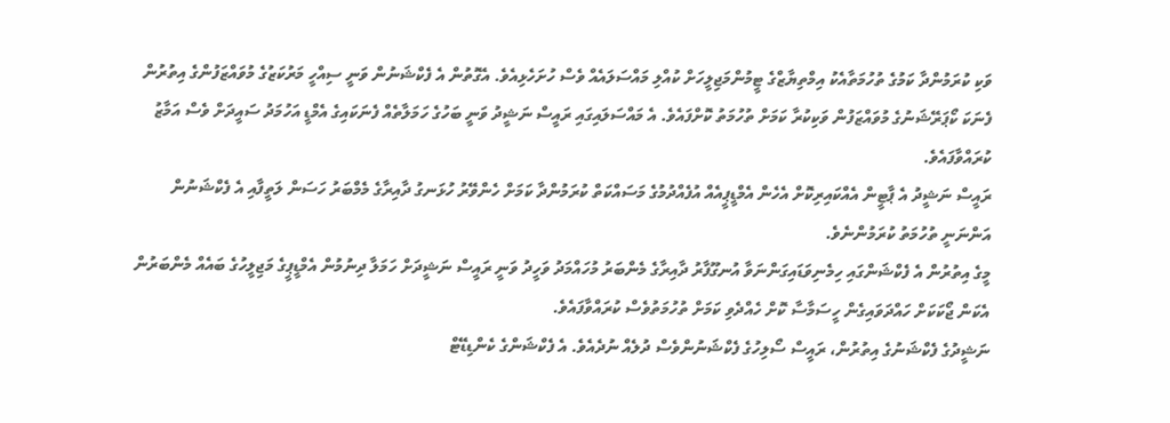ވަކި ކުރަމުންދާ ކަމުގެ ތުހުމަތާއެކު އިމްތިޔާޒްގެ ޓީމުންމަޖިލީހަށް ކުއްލި މައްސަލައެއް ވެސް ހުށަހެޅިއެވެ. އެގޮތުން އެ ފެކްޝަނުން ވަނީ ސިއްހީ މަރުކަޒުގެ މުވައްޒަފުންގެ އިތުރުން ފެނަކަ ކޯޕަރޭޝަނުގެ މުވައްޒަފުން ވަކިކުރާ ކަމަށް ތުހުމަތު ކޮށްފައެވެ. އެ މައްސަލައިގައި ރައީސް ނަޝީދު ވަނީ ބަހުގެ ހަމަލާތެއް ފެނަކައިގެ އެމްޑީ އަހުމަދު ސައީދަށް ވެސް އަމާޒު ކުރައްވާފައެވެ.
ރައީސް ނަޝީދު އެ ޕާޓީން އެއްކައިރިކޮށް އެހެން އެމްޑީޕީއެއް އުފެއްދުމުގެ މަސައްކަތް ކުރަމުންދާ ކަމަށް ހެންވޭރު ހުޅަނގު ދާއިރާގެ މެމްބަރު ހަސަން ލަތީފާއި އެ ފެކްޝަނުން އަންނަނީ ތުހުމަތު ކުރަމުންނެވެ.
މީގެ އިތުރުން އެ ފެކްޝަންގައި ހިމެނިވަޑައިގަންނަވާ އުނގޫފާރު ދާއިރާގެ މެންބަރު މުހައްމަދު ވަހީދު ވަނީ ރައީސް ނަޝީދަށް ހަމަލާ ދިނުމުން އެމްޑީޕީގެ މަޖިލީހުގެ ބައެއް މެންބަރުން އެކަން ޖޯކަކަށް ހައްދަވައިގެން ހީސަމާސާ ކޮށް ހެއްދެވި ކަމަށް ތުހުމަތުވެސް ކުރައްވާފައެވެ.
ނަޝީދުގެ ފެކްޝަނުގެ އިތުރުން، ރައީސް ސޯލިހުގެ ފެކްޝަނުންވެސް ދުލެއް ނުދެއެވެ. އެ ފެކްޝަންގެ ކެންޑިޑޭޓް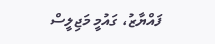ފައްޔާޒު، ގައުމީ މަޖިލީސް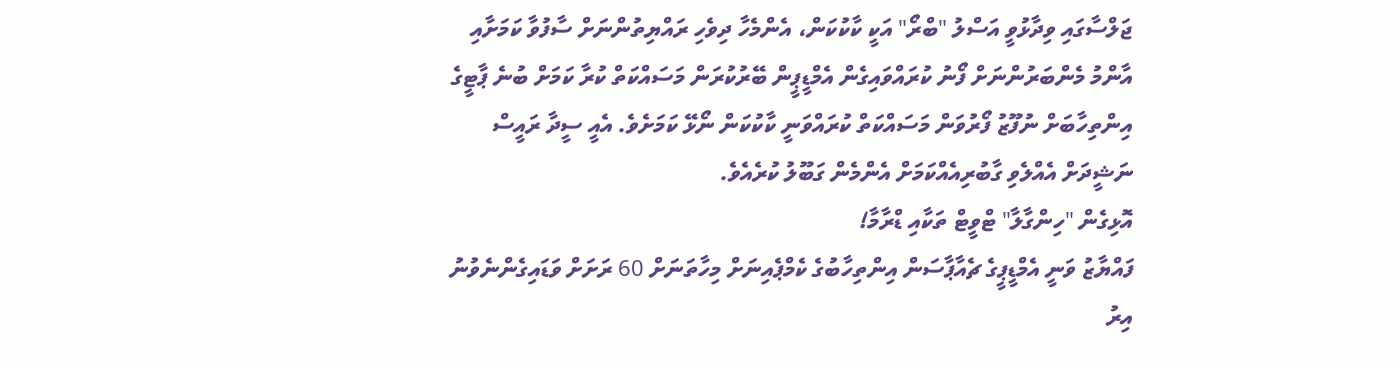ޖަލްސާގައި ވިދާޅުވީ އަސްލު "ބްރޯ" އަކީ ކާކުކަން، އެންމެހާ ދިވެހި ރައްޔިތުންނަށް ސާފުވާ ކަމަށާއި އާންމު މެންބަރުންނަށް ފޯނު ކުރައްވައިގެން އެމްޑީޕީން ބޭރުކުރަން މަސައްކަތް ކުރާ ކަމަށް ބުނެ ޕާޓީގެ އިންތިހާބަށް ނުފޫޒު ފޯރުވަން މަސައްކަތް ކުރައްވަނީ ކާކުކަން ނޯޅޭ ކަމަށެވެ. އެއީ ސީދާ ރައީސް ނަޝީދަށް އެއްލެވި ގާބުރިއެއްކަމަށް އެންމެން ގަބޫލު ކުރެއެވެ.
އޮޅިގެން "ހިންގާލާ" ޓްވީޓް ތަކާއި ޑްރާމާ!
ފައްޔާޒު ވަނީ އެމްޑީޕީގެ ޗެއާޕާސަން އިންތިހާބުގެ ކެމްޕެއިނަށް މިހާތަނަށް 60 ރަށަށް ވަޑައިގެންނެވުނު އިރު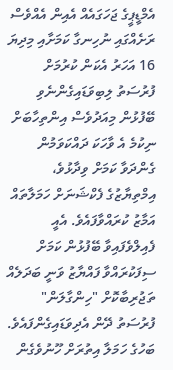އެމްޑީޕީގެ ޖަހަގައެއް އެއިން އެއްވެސް ރަށެއްގައި ނުހިނގާ ކަމަށާއި މިދިޔަ 16 އަހަރު އެކަން ކުރުމަށް ފުރުސަތު ލިބިވަޑައިގެންނެވި ބޭފުޅުން މިއަދުވެސް އިންތިހާބަށް ނިކުމެ އެ ވާހަކަ ދައްކަވަމުން ގެންދަވާ ކަމަށް ވިދާޅުވެ، އިމްތިޔާޒުގެ ފެކްޝަނަށް ހަމަލާތައް އަމާޒު ކުރައްވާފައެވެ. އެއީ ފެއިލްވެފައިވާ ބޭފުޅުން ކަމަށް ސިފަކުރައްވާ ފައްޔާޒު ވަނީ ބަދަލެއް ތަޖުރިބާކޮށް "ހިންގާލަން" ފުރުސަތު ދޭން އެދިވަޑައިގެންފައެވެ.
ބަހުގެ ހަމަލާ އިތުރަށް ހޫނުވެގެން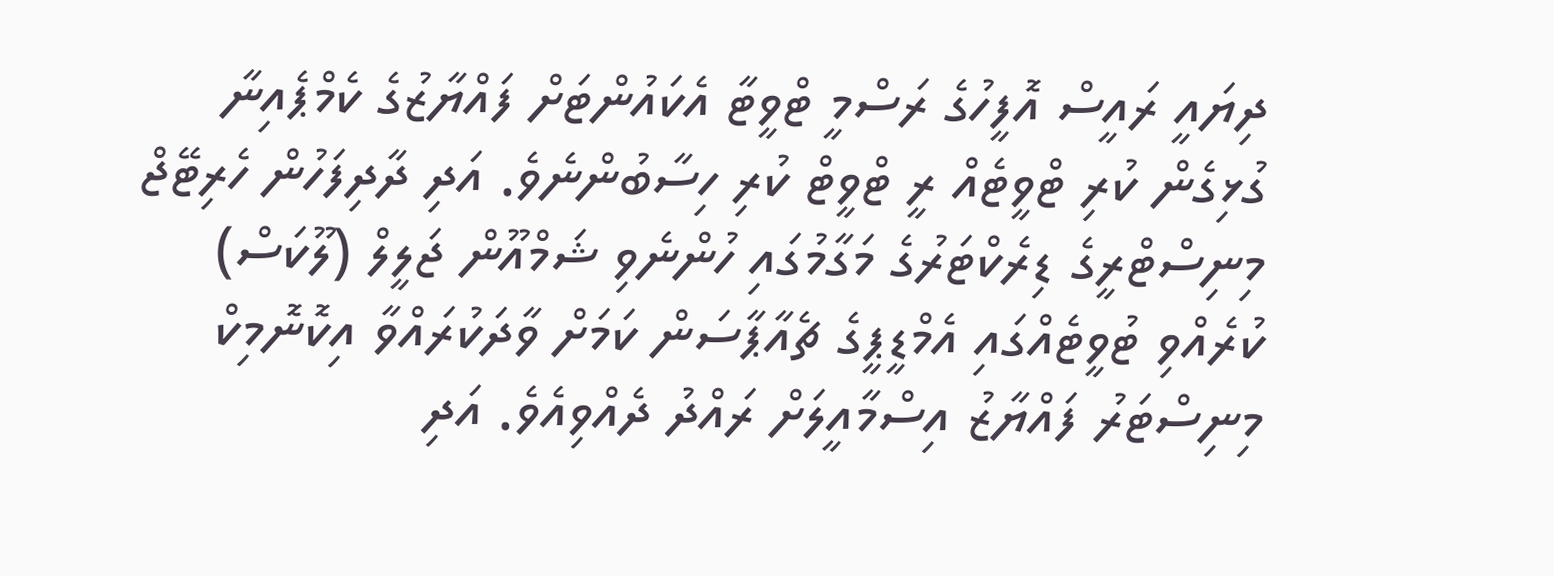ދިޔައީ ރައީސް އޮފީހުގެ ރަސްމީ ޓްވީޓާ އެކައުންޓަށް ފައްޔާޒުގެ ކެމްޕެއިނާ ގުޅިގެން ކުރި ޓްވީޓެއް ރީ ޓްވީޓް ކުރި ހިސާބުންނެވެ. އަދި ދާދިފަހުން ހެރިޓޭޖް މިނިސްޓްރީގެ ޑިރެކްޓަރުގެ މަގާމުގައި ހުންނެވި ޝަމްއޫން ޖަލީލް (ލޫކަސް) ކުރެއްވި ޓުވީޓެއްގައި އެމްޑީޕީގެ ޗެއާޕާސަން ކަމަށް ވާދަކުރައްވާ އިކޮނޮމިކް މިނިސްޓަރު ފައްޔާޒު އިސްމާއީލަށް ރައްދު ދެއްވިއެވެ. އަދި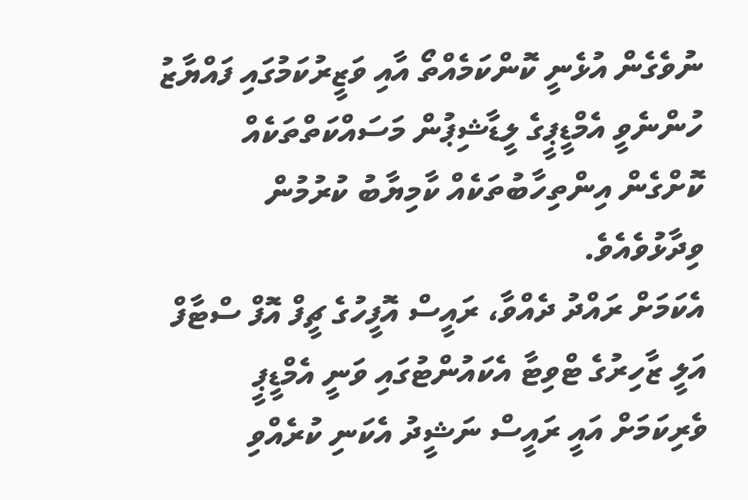ނުވެގެން އުޅެނީ ކޮންކަމެއްތޯ އާއި ވަޒީރުކަމުގައި ފައްޔާޒު ހުންނެވީ އެމްޑީޕީގެ ލީޑާޝިޕުން މަސައްކަތްތަކެއް ކޮށްގެން އިންތިހާބުތަކެއް ކާމިޔާބު ކުރުމުން ވިދާޅުވެއެވެ.
އެކަމަށް ރައްދު ދެއްވާ، ރައީސް އޮފީހުގެ ޗީފް އޮފް ސްޓާފް އަލީ ޒާހިރުގެ ޓްވިޓާ އެކައުންޓުގައި ވަނީ އެމްޑީޕީ ވެރިކަމަށް އައީ ރައީސް ނަޝީދު އެކަނި ކުރެއްވި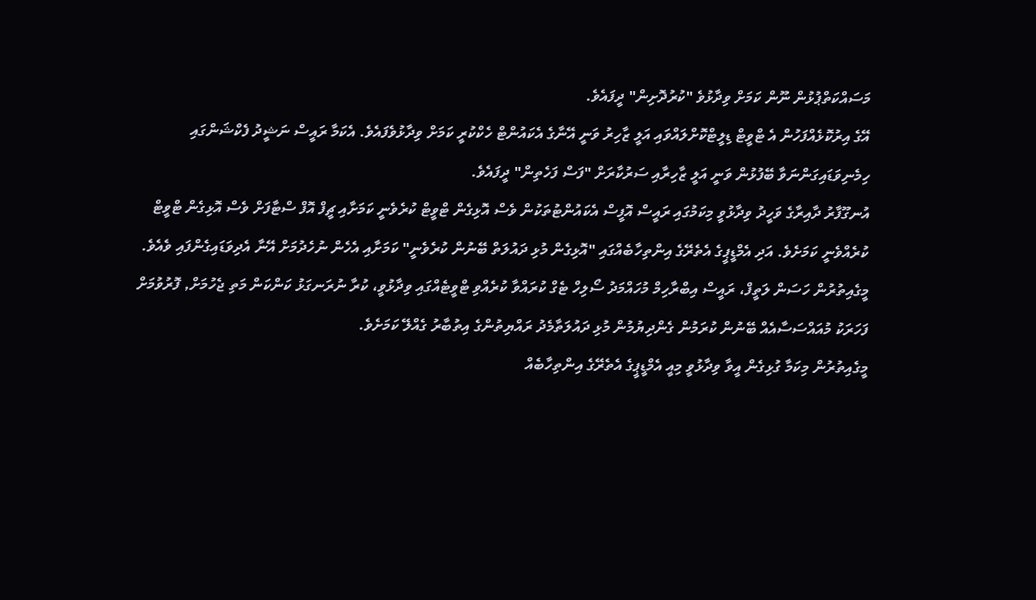މަސައްކަތްޕުޅުން ނޫން ކަމަށް ވިދާޅުވެ "ކުރުދޮށިން" ދީފައެވެ.
އޭގެ އިރުކޮޅެއްފަހުން އެ ޓްވީޓް ޑިލީޓްކޮށްލައްވައި އަލީ ޒާހިރު ވަނީ އޭނާގެ އެކައުންޓް ހެކްކުރީ ކަމަށް ވިދާޅުވެފައެވެ. އެކަމާ ރައީސް ނަޝީދު ފެކްޝަންގައި ހިމެނިވަޑައިގަންނަވާ ބޭފުޅުން ވަނީ އަލީ ޒާހިރާއި ސަރުކާރަށް "ފަސް ފަހެތިން" ދީފައެވެ.
އުނގޫފާރު ދާއިރާގެ ވަހީދު ވިދާޅުވީ މިކަމުގައި ރައީސް އޮފީސް އެކައުންޓުތަކުން ވެސް އޮޅިގެން ޓްވީޓް ކުރެވެނީ ކަމަށާއި ޗީފް އޮފް ސްޓާފަށް ވެސް އޮޅިގެން ޓްވީޓް ކުރެއްވެނީ ކަމަށެވެ. އަދި އެމްޑީޕީގެ އެތެރޭގެ އިންތިހާބެއްގައި "އޮޅިގެން މުޅި ދައުލަތް ބޭނުން ކުރެވެނީ" ކަމަށާއި އެހެން ނުހެދުމަށް އޭނާ އެދިވަޑައިގެންފައި ވެއެވެ.
މީގެއިތުރުން ހަސަން ލަތީފް، ރައީސް އިބްރާހިމް މުހައްމަދު ސޯލިހް ޓެގް ކުރައްވާ ކުރެއްވި ޓްވީޓެއްގައި ވިދާޅުވީ، ކުރާ ނުރަނގަޅު ކަންކަން މަތި ޖެހުމަށް, ފޮރުވުމަށް ފަހަރަކު މުއައްސަސާއެއް ބޭނުން ކުރަމުން ގެންދިޔުމުން މުޅި ދައުލަތާމެދު ރައްޔިތުންގެ އިތުބާރު ގެއްލޭ ކަމަށެވެ.
މީގެއިތުރުން މިކަމާ ގުޅިގެން އީވާ ވިދާޅުވީ މިއީ އެމްޑީޕީގެ އެތެރޭގެ އިންތިހާބެއް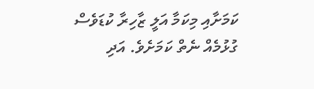ކަމަށާއި މިކަމާ އަލީ ޒާހިރާ ކުޑަވެސް ގުޅުމެއް ނެތް ކަމަށެވެ. އަދި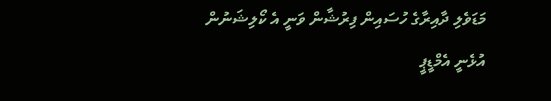މަޑަވެލި ދާއިރާގެ ހުސައިން ފިރުޝާން ވަނީ އެ ކޯލިޝަނުން އުޅެނީ އެމްޑީޕީ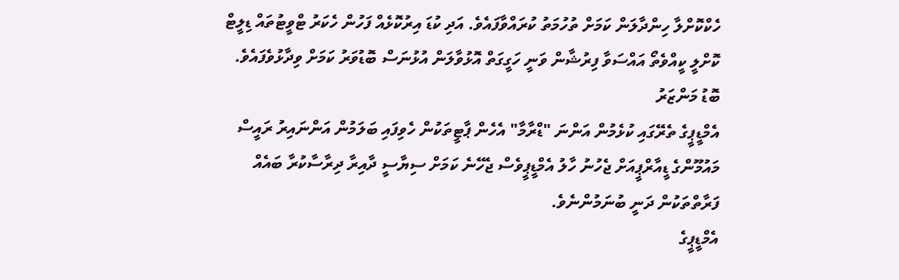ހެކްކޮށްލާ ހިންދާލަން ކަމަށް ތުހުމަތު ކުރައްވާފައެވެ. އަދި ކުޑަ އިރުކޮޅެއް ފަހުން ހެކަރު ޓްވީޓުތައް ޑިލީޓް ކޮށްލީ ކީއްވެތޯ އައްސަވާ ފިރުޝާން ވަނީ ހަގީގަތް އޮޅުވާލަން އުޅުނަސް ބޮޑުވަރު ކަމަށް ވިދާޅުވެފައެވެ.
ބޮޑު މަންޒަރު
އެމްޑީޕީގެ ތެރޭގައި ކުޅެމުން އަންނަ "ޑްރާމާ" އެހެން ޕާޓީތަކުން ހެވިފައި ބަލަމުން އަންނައިރު ރައީސް މައުމޫންގެ ޑީއާރްޕީއަށް ޖެހުނު ހާލު އެމްޑީޕީވެސް ޖެހޭނެ ކަމަށް ސިޔާސީ ދާއިރާ ދިރާސާކުރާ ބައެއް ފަރާތްތަކުން ދަނީ ބުނަމުންނެވެ.
އެމްޑީޕީގެ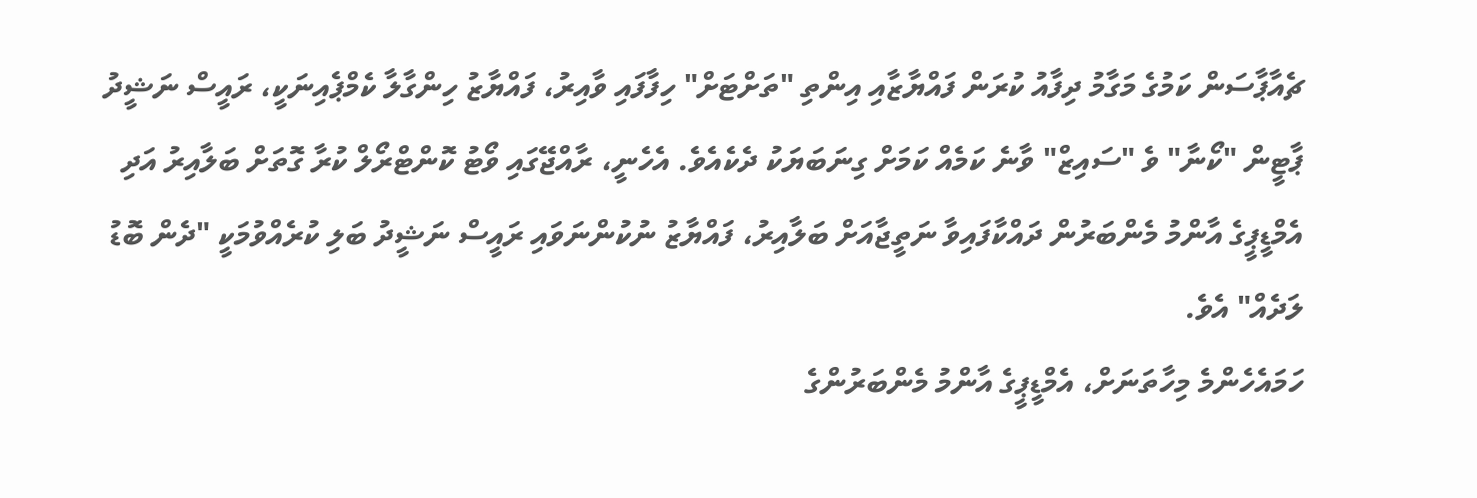ޗެއާޕާސަން ކަމުގެ މަގާމު ދިފާއު ކުރަން ފައްޔާޒާއި އިންތި "ތަށްޓަށް" ހިފާފައި ވާއިރު، ފައްޔާޒު ހިންގާލާ ކެމްޕެއިނަކީ، ރައީސް ނަޝީދު ޕާޓީން "ކޯނާ" ވެ "ސައިޒް" ވާނެ ކަމެއް ކަމަށް ގިނަބަޔަކު ދެކެއެވެ. އެހެނީ، ރާއްޖޭގައި ވޯޓު ކޮންޓްރޯލް ކުރާ ގޮތަށް ބަލާއިރު އަދި އެމްޑީޕީގެ އާންމު މެންބަރުން ދައްކާފައިވާ ނަތީޖާއަށް ބަލާއިރު، ފައްޔާޒު ނުކުންނަވައި ރައީސް ނަޝީދު ބަލި ކުރެއްވުމަކީ "ދެން ބޮޑު ލަދެއް" އެވެ.
ހަމައެހެންމެ މިހާތަނަށް، އެމްޑީޕީގެ އާންމު މެންބަރުންގެ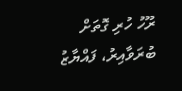ރޫހު ހުރި ގޮތަށް ބުރަވާއިރު، ފައްޔާޒު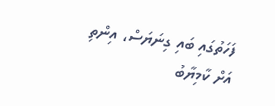ފަހަތުގައި ބައި ގިނަޔަސް، އިންތި އަށް ކާމިޔާބު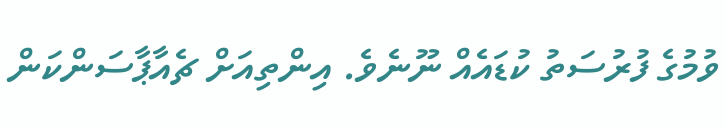ވުމުގެ ފުރުސަތު ކުޑައެއް ނޫނެވެ. އިންތިއަށް ޗެއާޕާސަންކަން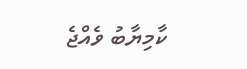ކާމިޔާބު ވެއްޖެ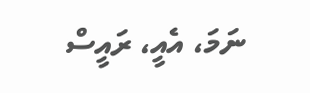ނަމަ، އެއީ، ރައީސް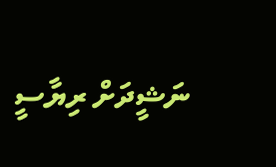ނަޝީދަށް ރިޔާސީ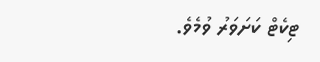ޓިކެޓް ކަށަވަރު ވުމެވެ.